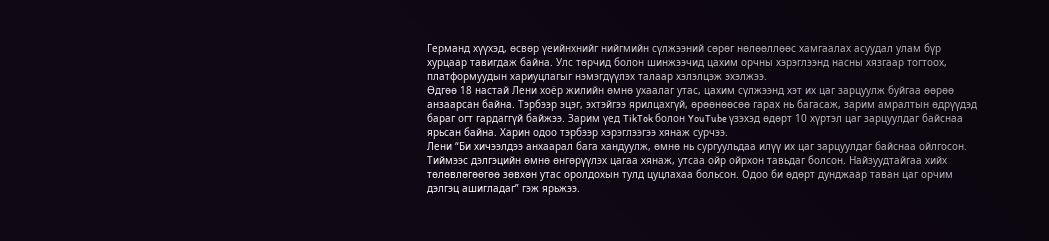Германд хүүхэд, өсвөр үеийнхнийг нийгмийн сүлжээний сөрөг нөлөөллөөс хамгаалах асуудал улам бүр хурцаар тавигдаж байна. Улс төрчид болон шинжээчид цахим орчны хэрэглээнд насны хязгаар тогтоох, платформуудын хариуцлагыг нэмэгдүүлэх талаар хэлэлцэж эхэлжээ.
Өдгөө 18 настай Лени хоёр жилийн өмнө ухаалаг утас, цахим сүлжээнд хэт их цаг зарцуулж буйгаа өөрөө анзаарсан байна. Тэрбээр эцэг, эхтэйгээ ярилцахгүй, өрөөнөөсөө гарах нь багасаж, зарим амралтын өдрүүдэд бараг огт гардаггүй байжээ. Зарим үед TikTok болон YouTube үзэхэд өдөрт 10 хүртэл цаг зарцуулдаг байснаа ярьсан байна. Харин одоо тэрбээр хэрэглээгээ хянаж сурчээ.
Лени “Би хичээлдээ анхаарал бага хандуулж, өмнө нь сургуульдаа илүү их цаг зарцуулдаг байснаа ойлгосон. Тиймээс дэлгэцийн өмнө өнгөрүүлэх цагаа хянаж, утсаа ойр ойрхон тавьдаг болсон. Найзуудтайгаа хийх төлөвлөгөөгөө зөвхөн утас оролдохын тулд цуцлахаа больсон. Одоо би өдөрт дунджаар таван цаг орчим дэлгэц ашигладаг” гэж ярьжээ.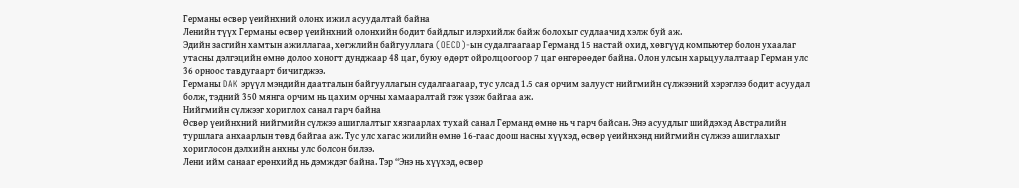Германы өсвөр үеийнхний олонх ижил асуудалтай байна
Ленийн түүх Германы өсвөр үеийнхний олонхийн бодит байдлыг илэрхийлж байж болохыг судлаачид хэлж буй аж.
Эдийн засгийн хамтын ажиллагаа, хөгжлийн байгууллага (OECD)-ын судалгаагаар Германд 15 настай охид, хөвгүүд компьютер болон ухаалаг утасны дэлгэцийн өмнө долоо хоногт дунджаар 48 цаг, буюу өдөрт ойролцоогоор 7 цаг өнгөрөөдөг байна. Олон улсын харьцуулалтаар Герман улс 36 орноос тавдугаарт бичигджээ.
Германы DAK эрүүл мэндийн даатгалын байгууллагын судалгаагаар, тус улсад 1.5 сая орчим залууст нийгмийн сүлжээний хэрэглээ бодит асуудал болж, тэдний 350 мянга орчим нь цахим орчны хамааралтай гэж үзэж байгаа аж.
Нийгмийн сүлжээг хориглох санал гарч байна
Өсвөр үеийнхний нийгмийн сүлжээ ашиглалтыг хязгаарлах тухай санал Германд өмнө нь ч гарч байсан. Энэ асуудлыг шийдэхэд Австралийн туршлага анхаарлын төвд байгаа аж. Тус улс хагас жилийн өмнө 16-гаас доош насны хүүхэд, өсвөр үеийнхэнд нийгмийн сүлжээ ашиглахыг хориглосон дэлхийн анхны улс болсон билээ.
Лени ийм санааг ерөнхийд нь дэмждэг байна. Тэр “Энэ нь хүүхэд, өсвөр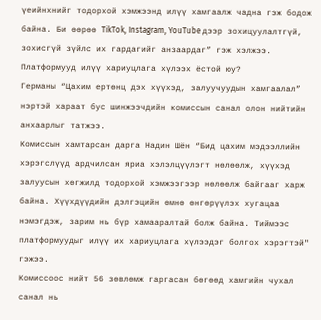үеийнхнийг тодорхой хэмжээнд илүү хамгаалж чадна гэж бодож байна. Би өөрөө TikTok, Instagram, YouTube дээр зохицуулалтгүй, зохисгүй зүйлс их гардагийг анзаардаг” гэж хэлжээ.
Платформууд илүү хариуцлага хүлээх ёстой юу?
Германы “Цахим ертөнц дэх хүүхэд, залуучуудын хамгаалал” нэртэй хараат бус шинжээчдийн комиссын санал олон нийтийн анхаарлыг татжээ.
Комиссын хамтарсан дарга Надин Шён “Бид цахим мэдээллийн хэрэгслүүд ардчилсан яриа хэлэлцүүлэгт нөлөөлж, хүүхэд залуусын хөгжилд тодорхой хэмжээгээр нөлөөлж байгааг харж байна. Хүүхдүүдийн дэлгэцийн өмнө өнгөрүүлэх хугацаа нэмэгдэж, зарим нь бүр хамааралтай болж байна. Тиймээс платформуудыг илүү их хариуцлага хүлээдэг болгох хэрэгтэй" гэжээ.
Комиссоос нийт 56 зөвлөмж гаргасан бөгөөд хамгийн чухал санал нь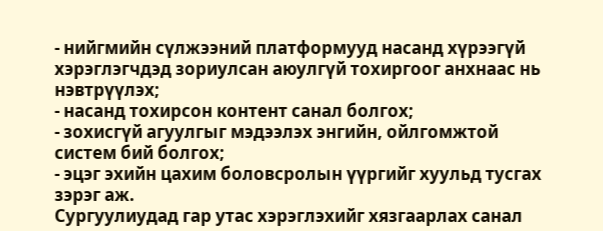- нийгмийн сүлжээний платформууд насанд хүрээгүй хэрэглэгчдэд зориулсан аюулгүй тохиргоог анхнаас нь нэвтрүүлэх;
- насанд тохирсон контент санал болгох;
- зохисгүй агуулгыг мэдээлэх энгийн, ойлгомжтой систем бий болгох;
- эцэг эхийн цахим боловсролын үүргийг хуульд тусгах зэрэг аж.
Сургуулиудад гар утас хэрэглэхийг хязгаарлах санал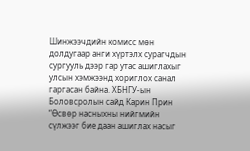Шинжээчдийн комисс мөн долдугаар анги хүртэлх сурагчдын сургууль дээр гар утас ашиглахыг улсын хэмжээнд хориглох санал гаргасан байна. ХБНГУ-ын Боловсролын сайд Карин Прин “Өсвөр насныхны нийгмийн сүлжээг бие даан ашиглах насыг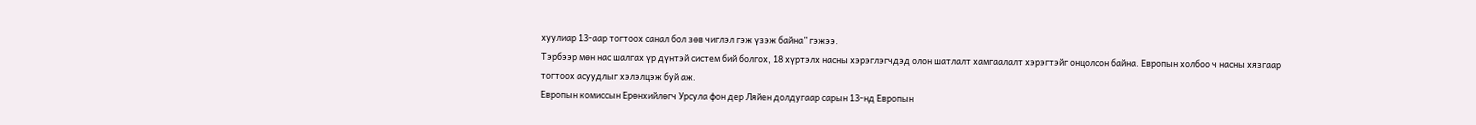хуулиар 13-аар тогтоох санал бол зөв чиглэл гэж үзэж байна” гэжээ.
Тэрбээр мөн нас шалгах үр дүнтэй систем бий болгох, 18 хүртэлх насны хэрэглэгчдэд олон шатлалт хамгаалалт хэрэгтэйг онцолсон байна. Европын холбоо ч насны хязгаар тогтоох асуудлыг хэлэлцэж буй аж.
Европын комиссын Ерөнхийлөгч Урсула фон дер Ляйен долдугаар сарын 13-нд Европын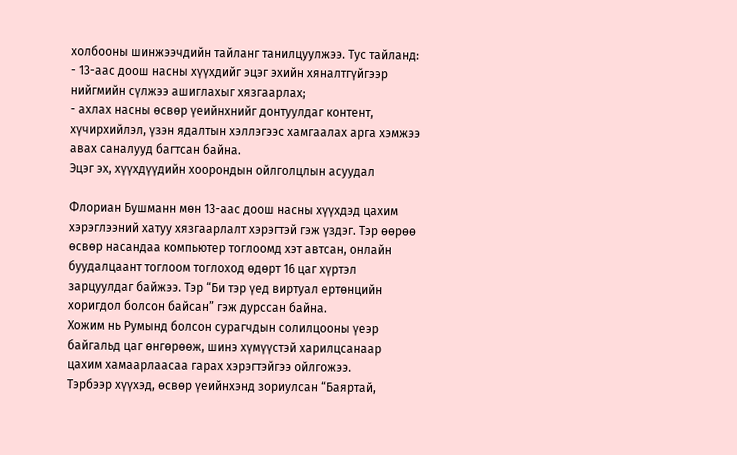холбооны шинжээчдийн тайланг танилцуулжээ. Тус тайланд:
- 13-аас доош насны хүүхдийг эцэг эхийн хяналтгүйгээр нийгмийн сүлжээ ашиглахыг хязгаарлах;
- ахлах насны өсвөр үеийнхнийг донтуулдаг контент, хүчирхийлэл, үзэн ядалтын хэллэгээс хамгаалах арга хэмжээ авах саналууд багтсан байна.
Эцэг эх, хүүхдүүдийн хоорондын ойлголцлын асуудал

Флориан Бушманн мөн 13-аас доош насны хүүхдэд цахим хэрэглээний хатуу хязгаарлалт хэрэгтэй гэж үздэг. Тэр өөрөө өсвөр насандаа компьютер тоглоомд хэт автсан, онлайн буудалцаант тоглоом тоглоход өдөрт 16 цаг хүртэл зарцуулдаг байжээ. Тэр “Би тэр үед виртуал ертөнцийн хоригдол болсон байсан” гэж дурссан байна.
Хожим нь Румынд болсон сурагчдын солилцооны үеэр байгальд цаг өнгөрөөж, шинэ хүмүүстэй харилцсанаар цахим хамаарлаасаа гарах хэрэгтэйгээ ойлгожээ.
Тэрбээр хүүхэд, өсвөр үеийнхэнд зориулсан “Баяртай,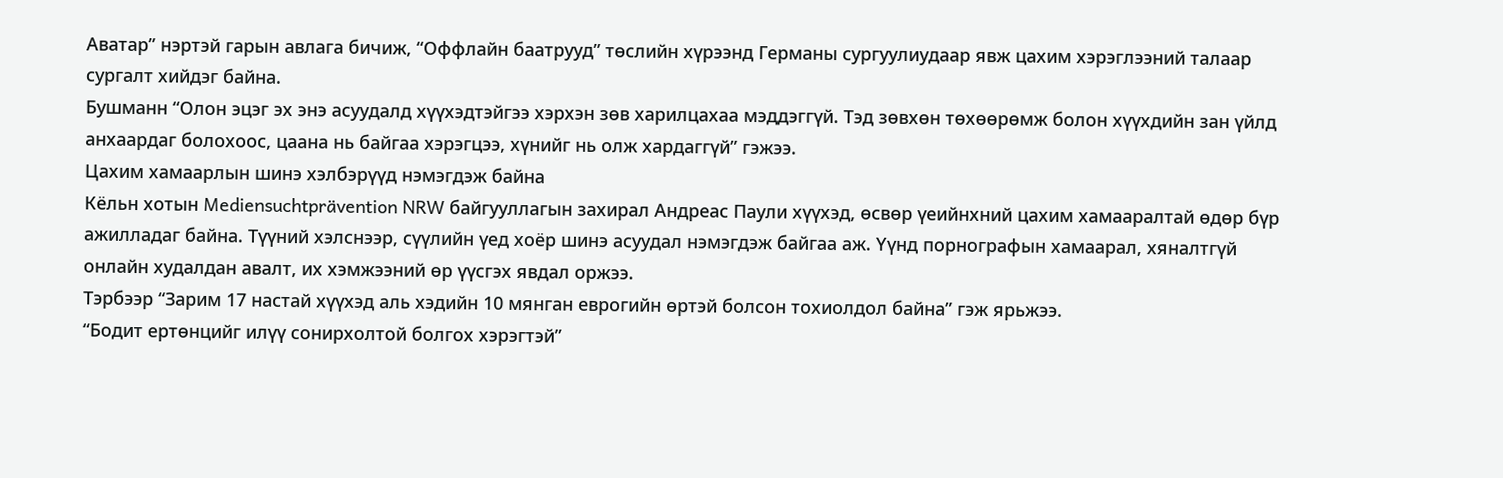Аватар” нэртэй гарын авлага бичиж, “Оффлайн баатрууд” төслийн хүрээнд Германы сургуулиудаар явж цахим хэрэглээний талаар сургалт хийдэг байна.
Бушманн “Олон эцэг эх энэ асуудалд хүүхэдтэйгээ хэрхэн зөв харилцахаа мэддэггүй. Тэд зөвхөн төхөөрөмж болон хүүхдийн зан үйлд анхаардаг болохоос, цаана нь байгаа хэрэгцээ, хүнийг нь олж хардаггүй” гэжээ.
Цахим хамаарлын шинэ хэлбэрүүд нэмэгдэж байна
Кёльн хотын Mediensuchtprävention NRW байгууллагын захирал Андреас Паули хүүхэд, өсвөр үеийнхний цахим хамааралтай өдөр бүр ажилладаг байна. Түүний хэлснээр, сүүлийн үед хоёр шинэ асуудал нэмэгдэж байгаа аж. Үүнд порнографын хамаарал, хяналтгүй онлайн худалдан авалт, их хэмжээний өр үүсгэх явдал оржээ.
Тэрбээр “Зарим 17 настай хүүхэд аль хэдийн 10 мянган еврогийн өртэй болсон тохиолдол байна” гэж ярьжээ.
“Бодит ертөнцийг илүү сонирхолтой болгох хэрэгтэй”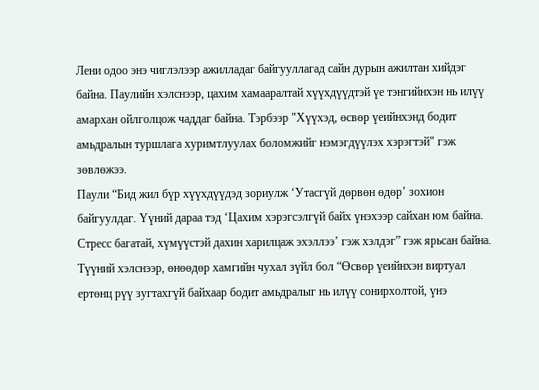Лени одоо энэ чиглэлээр ажилладаг байгууллагад сайн дурын ажилтан хийдэг байна. Паулийн хэлснээр, цахим хамааралтай хүүхдүүдтэй үе тэнгийнхэн нь илүү амархан ойлголцож чаддаг байна. Тэрбээр "Хүүхэд, өсвөр үеийнхэнд бодит амьдралын туршлага хуримтлуулах боломжийг нэмэгдүүлэх хэрэгтэй" гэж зөвлөжээ.
Паули “Бид жил бүр хүүхдүүдэд зориулж ‘Утасгүй дөрвөн өдөр’ зохион байгуулдаг. Үүний дараа тэд ‘Цахим хэрэгсэлгүй байх үнэхээр сайхан юм байна. Стресс багатай, хүмүүстэй дахин харилцаж эхэллээ’ гэж хэлдэг” гэж ярьсан байна.
Түүний хэлснээр, өнөөдөр хамгийн чухал зүйл бол “Өсвөр үеийнхэн виртуал ертөнц рүү зугтахгүй байхаар бодит амьдралыг нь илүү сонирхолтой, үнэ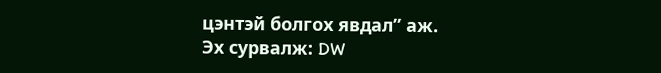цэнтэй болгох явдал” аж.
Эх сурвалж: DW